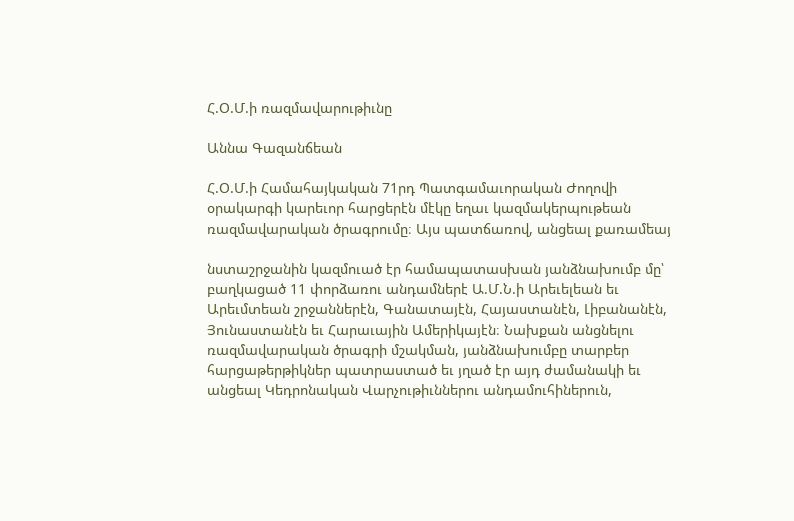Հ.Օ.Մ.ի ռազմավարութիւնը

Աննա Գազանճեան

Հ.Օ.Մ.ի Համահայկական 71րդ Պատգամաւորական Ժողովի օրակարգի կարեւոր հարցերէն մէկը եղաւ կազմակերպութեան ռազմավարական ծրագրումը։ Այս պատճառով, անցեալ քառամեայ

նստաշրջանին կազմուած էր համապատասխան յանձնախումբ մը՝ բաղկացած 11 փորձառու անդամներէ Ա.Մ.Ն.ի Արեւելեան եւ Արեւմտեան շրջաններէն, Գանատայէն, Հայաստանէն, Լիբանանէն, Յունաստանէն եւ Հարաւային Ամերիկայէն։ Նախքան անցնելու ռազմավարական ծրագրի մշակման, յանձնախումբը տարբեր հարցաթերթիկներ պատրաստած եւ յղած էր այդ ժամանակի եւ անցեալ Կեդրոնական Վարչութիւններու անդամուհիներուն,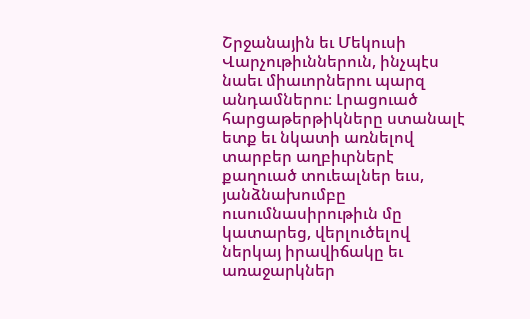Շրջանային եւ Մեկուսի Վարչութիւններուն, ինչպէս նաեւ միաւորներու պարզ անդամներու։ Լրացուած հարցաթերթիկները ստանալէ ետք եւ նկատի առնելով տարբեր աղբիւրներէ քաղուած տուեալներ եւս, յանձնախումբը ուսումնասիրութիւն մը կատարեց, վերլուծելով ներկայ իրավիճակը եւ առաջարկներ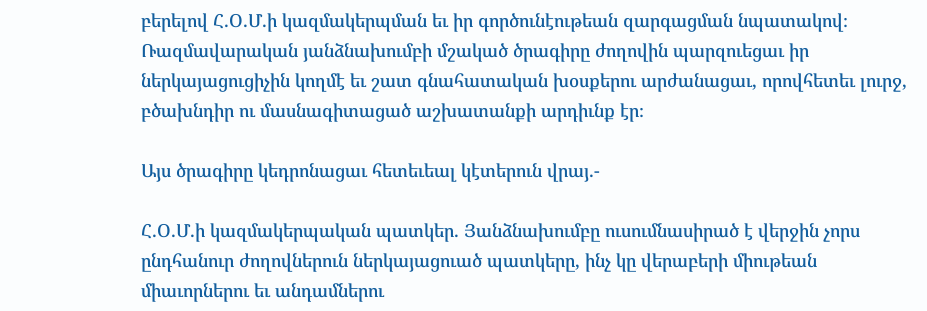բերելով Հ.Օ.Մ.ի կազմակերպման եւ իր գործունէութեան զարգացման նպատակով։ Ռազմավարական յանձնախումբի մշակած ծրագիրը ժողովին պարզուեցաւ իր ներկայացուցիչին կողմէ եւ շատ գնահատական խօսքերու արժանացաւ, որովհետեւ լուրջ, բծախնդիր ու մասնագիտացած աշխատանքի արդիւնք էր։

Այս ծրագիրը կեդրոնացաւ հետեւեալ կէտերուն վրայ.-

Հ.Օ.Մ.ի կազմակերպական պատկեր. Յանձնախումբը ուսումնասիրած է վերջին չորս ընդհանուր ժողովներուն ներկայացուած պատկերը, ինչ կը վերաբերի միութեան միաւորներու եւ անդամներու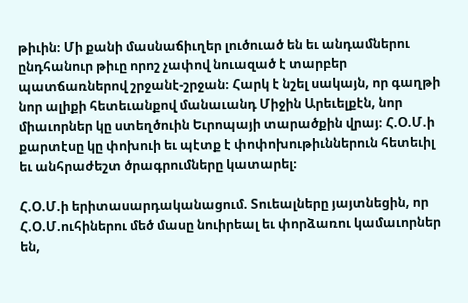թիւին։ Մի քանի մասնաճիւղեր լուծուած են եւ անդամներու ընդհանուր թիւը որոշ չափով նուազած է տարբեր պատճառներով շրջանէ-շրջան։ Հարկ է նշել սակայն, որ գաղթի նոր ալիքի հետեւանքով մանաւանդ Միջին Արեւելքէն, նոր միաւորներ կը ստեղծուին Եւրոպայի տարածքին վրայ։ Հ.Օ.Մ.ի քարտէսը կը փոխուի եւ պէտք է փոփոխութիւններուն հետեւիլ եւ անհրաժեշտ ծրագրումները կատարել։

Հ.Օ.Մ.ի երիտասարդականացում. Տուեալները յայտնեցին, որ Հ.Օ.Մ.ուհիներու մեծ մասը նուիրեալ եւ փորձառու կամաւորներ են,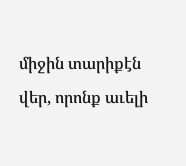միջին տարիքէն վեր, որոնք աւելի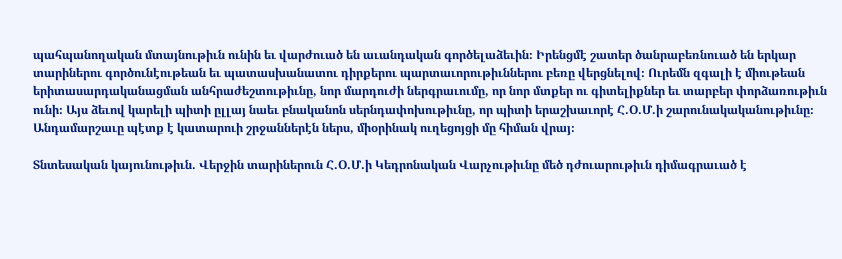պահպանողական մտայնութիւն ունին եւ վարժուած են աւանդական գործելաձեւին։ Իրենցմէ շատեր ծանրաբեռնուած են երկար տարիներու գործունէութեան եւ պատասխանատու դիրքերու պարտաւորութիւններու բեռը վերցնելով։ Ուրեմն զգալի է միութեան երիտասարդականացման անհրաժեշտութիւնը, նոր մարդուժի ներգրաւումը, որ նոր մտքեր ու գիտելիքներ եւ տարբեր փորձառութիւն ունի։ Այս ձեւով կարելի պիտի ըլլայ նաեւ բնականոն սերնդափոխութիւնը, որ պիտի երաշխաւորէ Հ.Օ.Մ.ի շարունակականութիւնը։ Անդամարշաւը պէտք է կատարուի շրջաններէն ներս, միօրինակ ուղեցոյցի մը հիման վրայ։

Տնտեսական կայունութիւն. Վերջին տարիներուն Հ.Օ.Մ.ի Կեդրոնական Վարչութիւնը մեծ դժուարութիւն դիմագրաւած է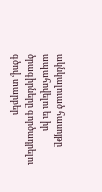ակնկալուած հասոյթը ապահովելու եւ իր ծրագիրները գործադրելու գծով, տարբեր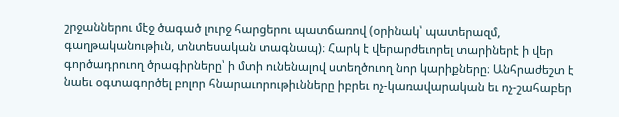շրջաններու մէջ ծագած լուրջ հարցերու պատճառով (օրինակ՝ պատերազմ, գաղթականութիւն, տնտեսական տագնապ)։ Հարկ է վերարժեւորել տարիներէ ի վեր գործադրուող ծրագիրները՝ ի մտի ունենալով ստեղծուող նոր կարիքները։ Անհրաժեշտ է նաեւ օգտագործել բոլոր հնարաւորութիւնները իբրեւ ոչ-կառավարական եւ ոչ-շահաբեր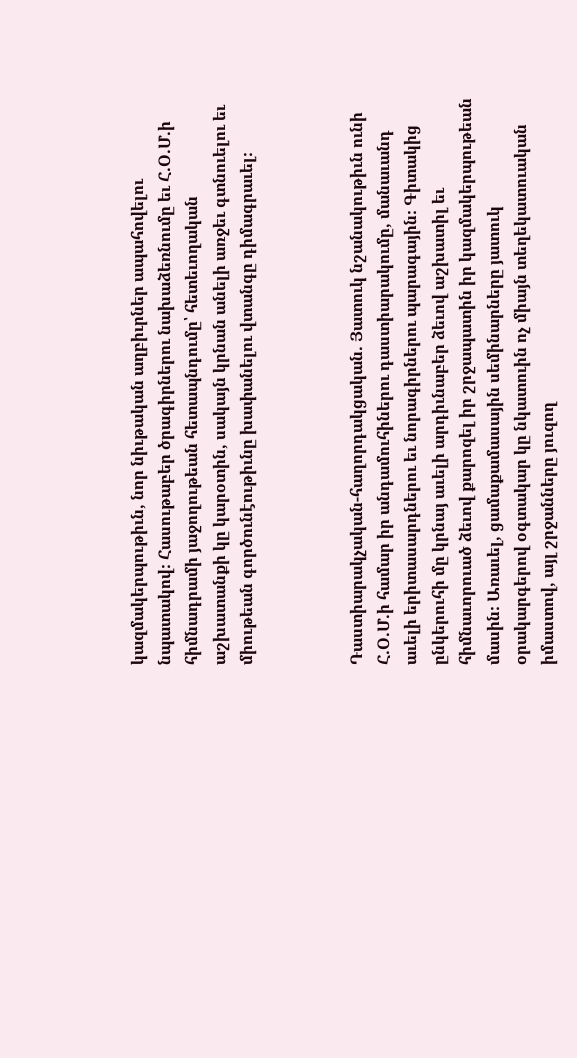կազմակերպութիւն, նոր նիւթական աղբիւրներ ապահովելու նպատակով։ Հասութաբեր ծրագիրներու նախաձեռնումը եւ Հ.Օ.Մ.ի հիմնադրամի յաջողութեան հետապնդումը՝ հետեւողական աշխատանքի կը կարօտին, սակայն կրնան անելի առջեւ գտնուելու եւ միութեան գործունէութիւնը խափանելու վտանգը դիմագրաւել։



Դաստիարակչական-հաղորդակցական. Յատուկ նշանակութիւն ունի Հ.Օ.Մ.ի համար իր անդամուհիներու դաստիարակումը, մանաւանդ աւելի երիտասարդներու եւ նորագիրներու պարագային։ Գիտակից ընկերուհի մը կրնայ աւելի արդիւնաբեր ձեւով աշխատիլ եւ հիմնաւորուած ձեւով քարոզել իր շրջապատին իր կազմակերպութեան մասին։ Առաւել, ցամաքամասային սեմինարները յատուկ օրակարգերով օգտակար կը նկատուին ոչ միայն տեղեկատուական իմաստով, այլ շրջանները յուզող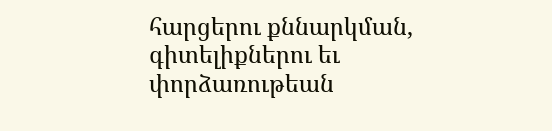հարցերու քննարկման, գիտելիքներու եւ փորձառութեան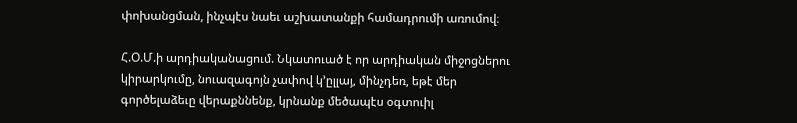փոխանցման, ինչպէս նաեւ աշխատանքի համադրումի առումով։

Հ.Օ.Մ.ի արդիականացում. Նկատուած է որ արդիական միջոցներու կիրարկումը, նուազագոյն չափով կ’ըլլայ, մինչդեռ, եթէ մեր գործելաձեւը վերաքննենք, կրնանք մեծապէս օգտուիլ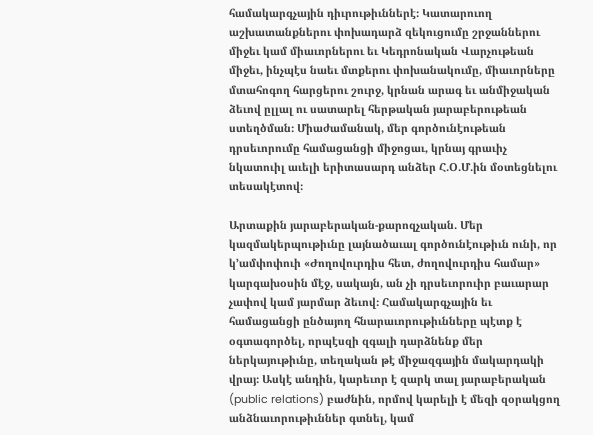համակարգչային դիւրութիւններէ։ Կատարուող աշխատանքներու փոխադարձ զեկուցումը շրջաններու միջեւ կամ միաւորներու եւ Կեդրոնական Վարչութեան միջեւ, ինչպէս նաեւ մտքերու փոխանակումը, միաւորները մտահոգող հարցերու շուրջ, կրնան արագ եւ անմիջական ձեւով ըլլալ ու սատարել հերթական յարաբերութեան ստեղծման։ Միաժամանակ, մեր գործունէութեան դրսեւորումը համացանցի միջոցաւ, կրնայ գրաւիչ նկատուիլ աւելի երիտասարդ անձեր Հ.Օ.Մ.ին մօտեցնելու տեսակէտով։

Արտաքին յարաբերական-քարոզչական. Մեր կազմակերպութիւնը լայնածաւալ գործունէութիւն ունի, որ կ’ամփոփուի «Ժողովուրդիս հետ, ժողովուրդիս համար» կարգախօսին մէջ, սակայն, ան չի դրսեւորուիր բաւարար չափով կամ յարմար ձեւով։ Համակարգչային եւ համացանցի ընծայող հնարաւորութիւնները պէտք է օգտագործել, որպէսզի զգալի դարձնենք մեր ներկայութիւնը, տեղական թէ միջազգային մակարդակի վրայ։ Ասկէ անդին, կարեւոր է զարկ տալ յարաբերական (public relations) բաժնին, որմով կարելի է մեզի զօրակցող անձնաւորութիւններ գտնել, կամ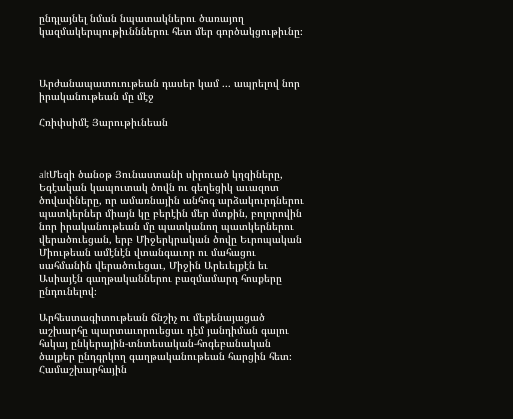ընդլայնել նման նպատակներու ծառայող կազմակերպութիւնններու հետ մեր գործակցութիւնը։



Արժանապատուութեան դասեր կամ ... ապրելով նոր իրականութեան մը մէջ

Հռիփսիմէ Յարութիւնեան



altՄեզի ծանօթ Յունաստանի սիրուած կղզիները, Եգէական կապուտակ ծովն ու գեղեցիկ աւազոտ ծովափները, որ ամառնային անհոգ արձակուրդներու պատկերներ միայն կը բերէին մեր մտքին, բոլորովին նոր իրականութեան մը պատկանող պատկերներու վերածուեցան, երբ Միջերկրական ծովը Եւրոպական Միութեան ամէնէն վտանգաւոր ու մահացու սահմանին վերածուեցաւ, Միջին Արեւելքէն եւ Ասիայէն գաղթականներու բազմամարդ հոսքերը ընդունելով։

Արհեստագիտութեան ճնշիչ ու մեքենայացած աշխարհը պարտաւորուեցաւ դէմ յանդիման գալու հսկայ ընկերային-տնտեսական-հոգեբանական ծալքեր ընդգրկող գաղթականութեան հարցին հետ։ Համաշխարհային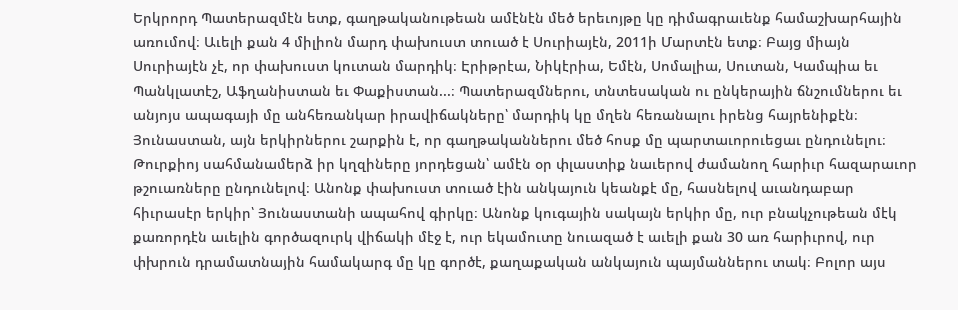Երկրորդ Պատերազմէն ետք, գաղթականութեան ամէնէն մեծ երեւոյթը կը դիմագրաւենք համաշխարհային առումով։ Աւելի քան 4 միլիոն մարդ փախուստ տուած է Սուրիայէն, 2011ի Մարտէն ետք։ Բայց միայն Սուրիայէն չէ, որ փախուստ կուտան մարդիկ։ Էրիթրէա, Նիկէրիա, Եմէն, Սոմալիա, Սուտան, Կամպիա եւ Պանկլատէշ, Աֆղանիստան եւ Փաքիստան...։ Պատերազմներու, տնտեսական ու ընկերային ճնշումներու եւ անյոյս ապագայի մը անհեռանկար իրավիճակները՝ մարդիկ կը մղեն հեռանալու իրենց հայրենիքէն։ Յունաստան, այն երկիրներու շարքին է, որ գաղթականներու մեծ հոսք մը պարտաւորուեցաւ ընդունելու։ Թուրքիոյ սահմանամերձ իր կղզիները յորդեցան՝ ամէն օր փլաստիք նաւերով ժամանող հարիւր հազարաւոր թշուառները ընդունելով։ Անոնք փախուստ տուած էին անկայուն կեանքէ մը, հասնելով աւանդաբար հիւրասէր երկիր՝ Յունաստանի ապահով գիրկը։ Անոնք կուգային սակայն երկիր մը, ուր բնակչութեան մէկ քառորդէն աւելին գործազուրկ վիճակի մէջ է, ուր եկամուտը նուազած է աւելի քան 30 առ հարիւրով, ուր փխրուն դրամատնային համակարգ մը կը գործէ, քաղաքական անկայուն պայմաններու տակ։ Բոլոր այս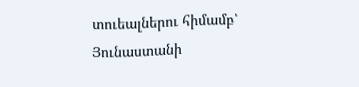տուեալներու հիմամբ՝ Յունաստանի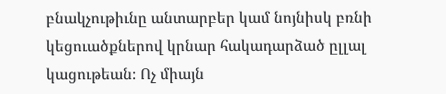բնակչութիւնը անտարբեր կամ նոյնիսկ բռնի կեցուածքներով կրնար հակադարձած ըլլալ կացութեան։ Ոչ միայն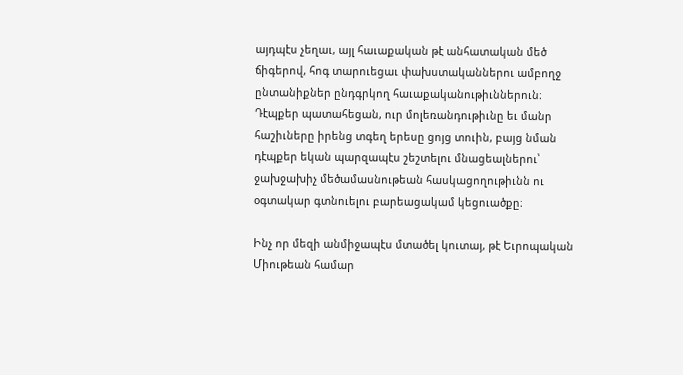այդպէս չեղաւ, այլ հաւաքական թէ անհատական մեծ ճիգերով, հոգ տարուեցաւ փախստականներու ամբողջ ընտանիքներ ընդգրկող հաւաքականութիւններուն։ Դէպքեր պատահեցան, ուր մոլեռանդութիւնը եւ մանր հաշիւները իրենց տգեղ երեսը ցոյց տուին, բայց նման դէպքեր եկան պարզապէս շեշտելու մնացեալներու՝ ջախջախիչ մեծամասնութեան հասկացողութիւնն ու օգտակար գտնուելու բարեացակամ կեցուածքը։

Ինչ որ մեզի անմիջապէս մտածել կուտայ, թէ Եւրոպական Միութեան համար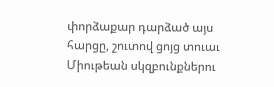փորձաքար դարձած այս հարցը, շուտով ցոյց տուաւ Միութեան սկզբունքներու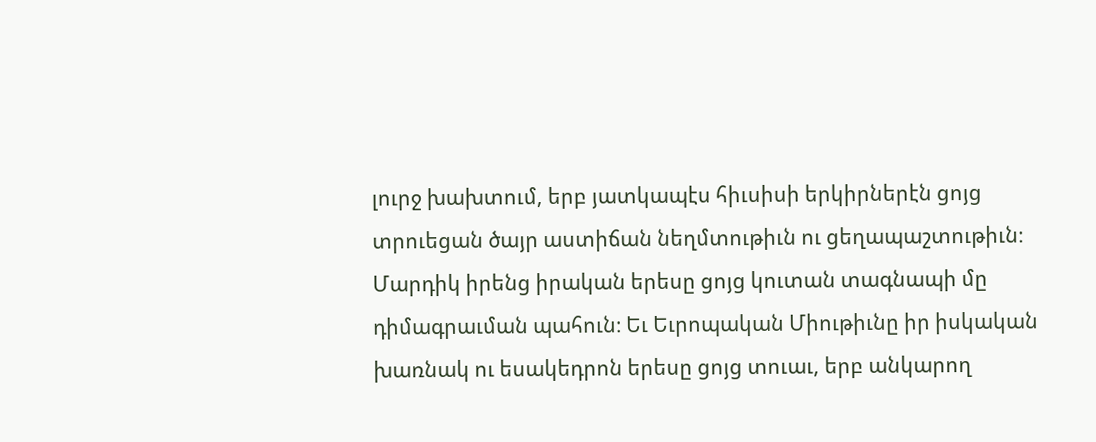լուրջ խախտում, երբ յատկապէս հիւսիսի երկիրներէն ցոյց տրուեցան ծայր աստիճան նեղմտութիւն ու ցեղապաշտութիւն։ Մարդիկ իրենց իրական երեսը ցոյց կուտան տագնապի մը դիմագրաւման պահուն։ Եւ Եւրոպական Միութիւնը իր իսկական խառնակ ու եսակեդրոն երեսը ցոյց տուաւ, երբ անկարող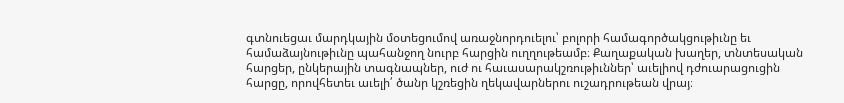գտնուեցաւ մարդկային մօտեցումով առաջնորդուելու՝ բոլորի համագործակցութիւնը եւ համաձայնութիւնը պահանջող նուրբ հարցին ուղղութեամբ։ Քաղաքական խաղեր, տնտեսական հարցեր, ընկերային տագնապներ, ուժ ու հաւասարակշռութիւններ՝ աւելիով դժուարացուցին հարցը, որովհետեւ աւելի՛ ծանր կշռեցին ղեկավարներու ուշադրութեան վրայ։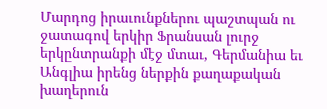Մարդոց իրաւունքներու պաշտպան ու ջատագով երկիր Ֆրանսան լուրջ երկընտրանքի մէջ մտաւ, Գերմանիա եւ Անգլիա իրենց ներքին քաղաքական խաղերուն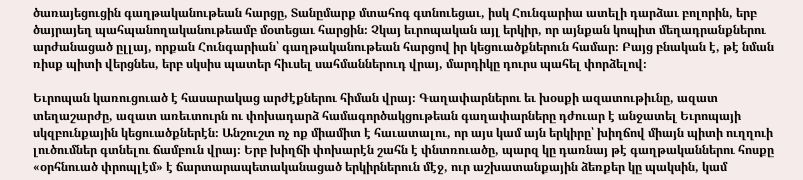ծառայեցուցին գաղթականութեան հարցը, Տանըմարք մտահոգ գտնուեցաւ, իսկ Հունգարիա ատելի դարձաւ բոլորին, երբ ծայրայեղ պահպանողականութեամբ մօտեցաւ հարցին։ Չկայ եւրոպական այլ երկիր, որ այնքան կոպիտ մեղադրանքներու արժանացած ըլլայ, որքան Հունգարիան՝ գաղթականութեան հարցով իր կեցուածքներուն համար։ Բայց բնական է, թէ նման ռիսք պիտի վերցնես, երբ սկսիս պատեր հիւսել սահմաններուդ վրայ, մարդիկը դուրս պահել փորձելով։

Եւրոպան կառուցուած է հասարակաց արժէքներու հիման վրայ։ Գաղափարներու եւ խօսքի ազատութիւնը, ազատ տեղաշարժը, ազատ առեւտուրն ու փոխադարձ համագործակցութեան գաղափարները դժուար է անջատել Եւրոպայի սկզբունքային կեցուածքներէն։ Անշուշտ ոչ ոք միամիտ է հաւատալու, որ այս կամ այն երկիրը՝ խիղճով միայն պիտի ուղղուի լուծումներ գտնելու ճամբուն վրայ։ Երբ խիղճի փոխարէն շահն է փնտռուածը, պարզ կը դառնայ թէ գաղթականներու հոսքը «օրհնուած փրոպլէմ» է ճարտարապետականացած երկիրներուն մէջ, ուր աշխատանքային ձեռքեր կը պակսին, կամ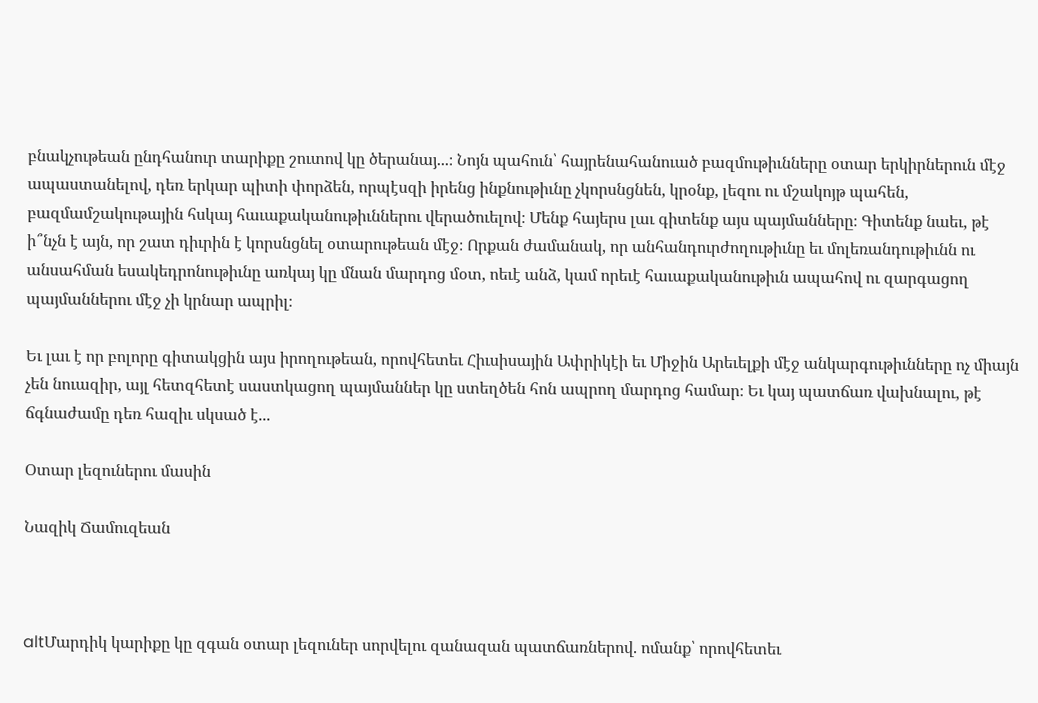բնակչութեան ընդհանուր տարիքը շուտով կը ծերանայ...։ Նոյն պահուն՝ հայրենահանուած բազմութիւնները օտար երկիրներուն մէջ ապաստանելով, դեռ երկար պիտի փորձեն, որպէսզի իրենց ինքնութիւնը չկորսնցնեն, կրօնք, լեզու ու մշակոյթ պահեն, բազմամշակութային հսկայ հաւաքականութիւններու վերածուելով։ Մենք հայերս լաւ գիտենք այս պայմանները։ Գիտենք նաեւ, թէ ի՞նչն է այն, որ շատ դիւրին է կորսնցնել օտարութեան մէջ։ Որքան ժամանակ, որ անհանդուրժողութիւնը եւ մոլեռանդութիւնն ու անսահման եսակեդրոնութիւնը առկայ կը մնան մարդոց մօտ, ոեւէ անձ, կամ որեւէ հաւաքականութիւն ապահով ու զարգացող պայմաններու մէջ չի կրնար ապրիլ։

Եւ լաւ է որ բոլորը գիտակցին այս իրողութեան, որովհետեւ Հիւսիսային Ափրիկէի եւ Միջին Արեւելքի մէջ անկարգութիւնները ոչ միայն չեն նուազիր, այլ հետզհետէ սաստկացող պայմաններ կը ստեղծեն հոն ապրող մարդոց համար։ Եւ կայ պատճառ վախնալու, թէ ճգնաժամը դեռ հազիւ սկսած է...

Օտար լեզուներու մասին

Նազիկ Ճամուզեան



altՄարդիկ կարիքը կը զգան օտար լեզուներ սորվելու զանազան պատճառներով. ոմանք՝ որովհետեւ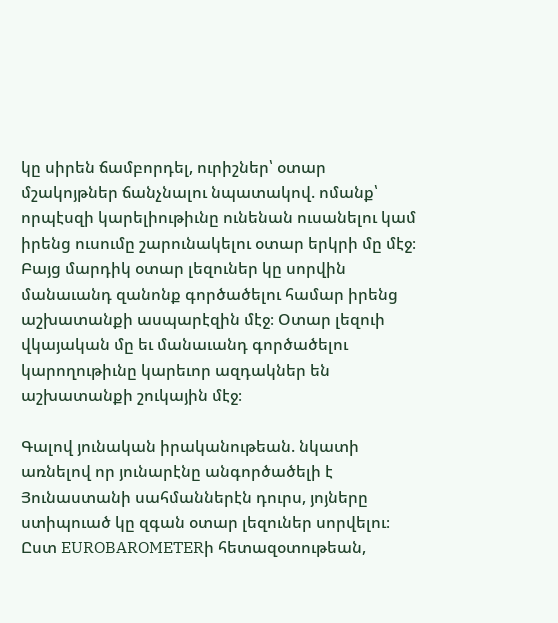կը սիրեն ճամբորդել, ուրիշներ՝ օտար մշակոյթներ ճանչնալու նպատակով. ոմանք՝ որպէսզի կարելիութիւնը ունենան ուսանելու կամ իրենց ուսումը շարունակելու օտար երկրի մը մէջ։ Բայց մարդիկ օտար լեզուներ կը սորվին մանաւանդ զանոնք գործածելու համար իրենց աշխատանքի ասպարէզին մէջ։ Օտար լեզուի վկայական մը եւ մանաւանդ գործածելու կարողութիւնը կարեւոր ազդակներ են աշխատանքի շուկային մէջ։

Գալով յունական իրականութեան. նկատի առնելով որ յունարէնը անգործածելի է Յունաստանի սահմաններէն դուրս, յոյները ստիպուած կը զգան օտար լեզուներ սորվելու։ Ըստ EUROBAROMETERի հետազօտութեան,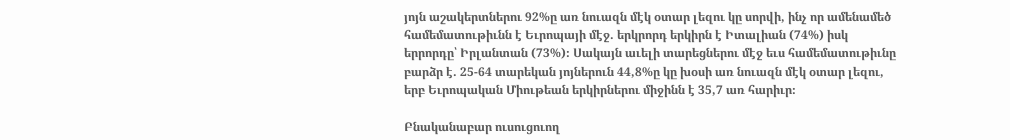յոյն աշակերտներու 92%ը առ նուազն մէկ օտար լեզու կը սորվի, ինչ որ ամենամեծ համեմատութիւնն է Եւրոպայի մէջ. երկրորդ երկիրն է Իտալիան (74%) իսկ երրորդը՝ Իրլանտան (73%)։ Սակայն աւելի տարեցներու մէջ եւս համեմատութիւնը բարձր է. 25-64 տարեկան յոյներուն 44,8%ը կը խօսի առ նուազն մէկ օտար լեզու, երբ Եւրոպական Միութեան երկիրներու միջինն է 35,7 առ հարիւր։

Բնականաբար ուսուցուող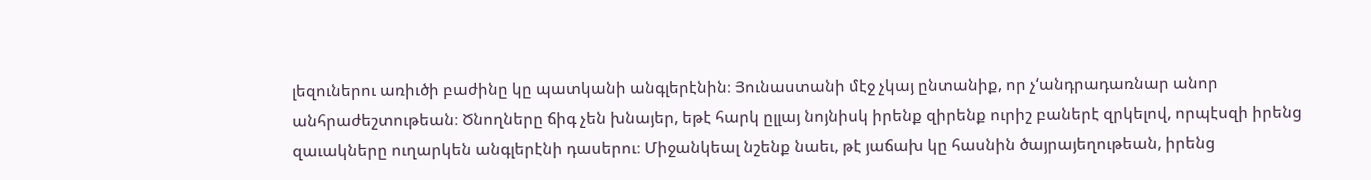լեզուներու առիւծի բաժինը կը պատկանի անգլերէնին։ Յունաստանի մէջ չկայ ընտանիք, որ չ‘անդրադառնար անոր անհրաժեշտութեան։ Ծնողները ճիգ չեն խնայեր, եթէ հարկ ըլլայ նոյնիսկ իրենք զիրենք ուրիշ բաներէ զրկելով, որպէսզի իրենց զաւակները ուղարկեն անգլերէնի դասերու։ Միջանկեալ նշենք նաեւ, թէ յաճախ կը հասնին ծայրայեղութեան, իրենց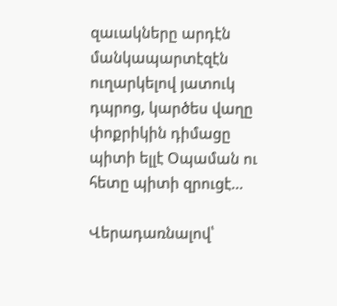զաւակները արդէն մանկապարտէզէն ուղարկելով յատուկ դպրոց, կարծես վաղը փոքրիկին դիմացը պիտի ելլէ Օպաման ու հետը պիտի զրուցէ...

Վերադառնալով՝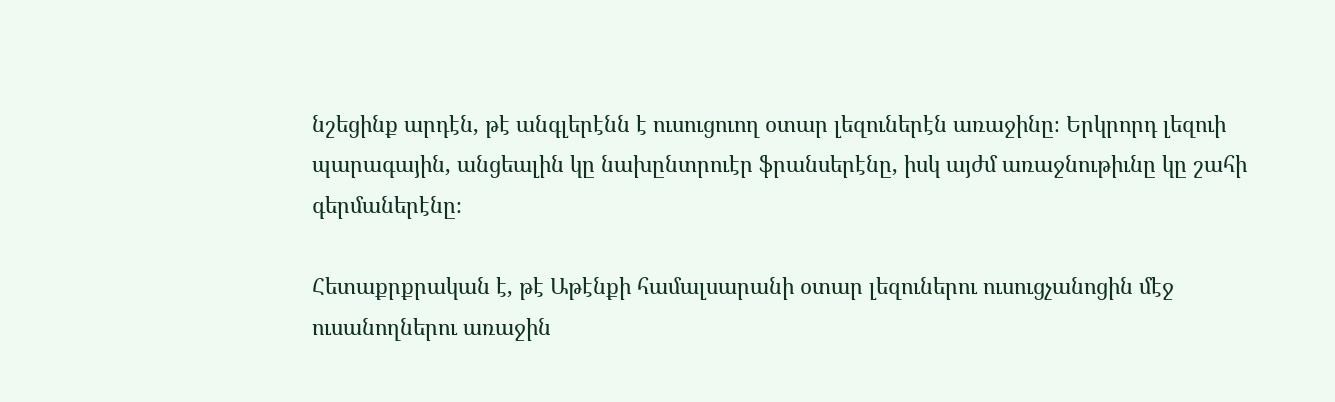նշեցինք արդէն, թէ անգլերէնն է ուսուցուող օտար լեզուներէն առաջինը։ Երկրորդ լեզուի պարագային, անցեալին կը նախընտրուէր ֆրանսերէնը, իսկ այժմ առաջնութիւնը կը շահի գերմաներէնը։

Հետաքրքրական է, թէ Աթէնքի համալսարանի օտար լեզուներու ուսուցչանոցին մէջ ուսանողներու առաջին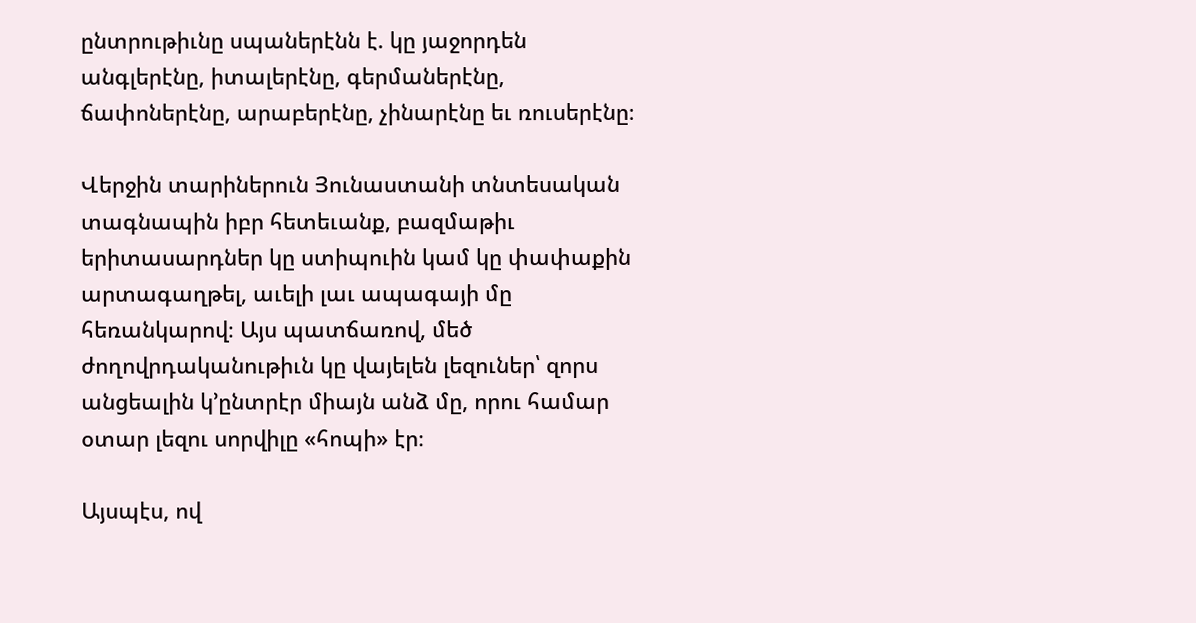ընտրութիւնը սպաներէնն է. կը յաջորդեն անգլերէնը, իտալերէնը, գերմաներէնը, ճափոներէնը, արաբերէնը, չինարէնը եւ ռուսերէնը։

Վերջին տարիներուն Յունաստանի տնտեսական տագնապին իբր հետեւանք, բազմաթիւ երիտասարդներ կը ստիպուին կամ կը փափաքին արտագաղթել, աւելի լաւ ապագայի մը հեռանկարով։ Այս պատճառով, մեծ ժողովրդականութիւն կը վայելեն լեզուներ՝ զորս անցեալին կ’ընտրէր միայն անձ մը, որու համար օտար լեզու սորվիլը «հոպի» էր։

Այսպէս, ով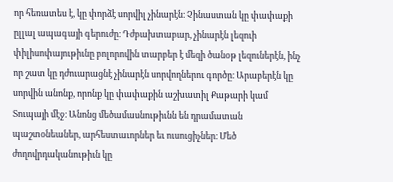որ հեռատես է, կը փորձէ սորվիլ չինարէն։ Չինաստան կը փափաքի ըլլալ ապագայի գերուժը։ Դժբախտաբար, չինարէն լեզուի փիլիսոփայութիւնը բոլորովին տարբեր է մեզի ծանօթ լեզուներէն, ինչ որ շատ կը դժուարացնէ չինարէն սորվողներու գործը։ Արաբերէն կը սորվին անոնք, որոնք կը փափաքին աշխատիլ Քաթարի կամ Տուպայի մէջ։ Անոնց մեծամասնութիւնն են դրամատան պաշտօնեաներ, արհեստաւորներ եւ ուսուցիչներ։ Մեծ ժողովրդականութիւն կը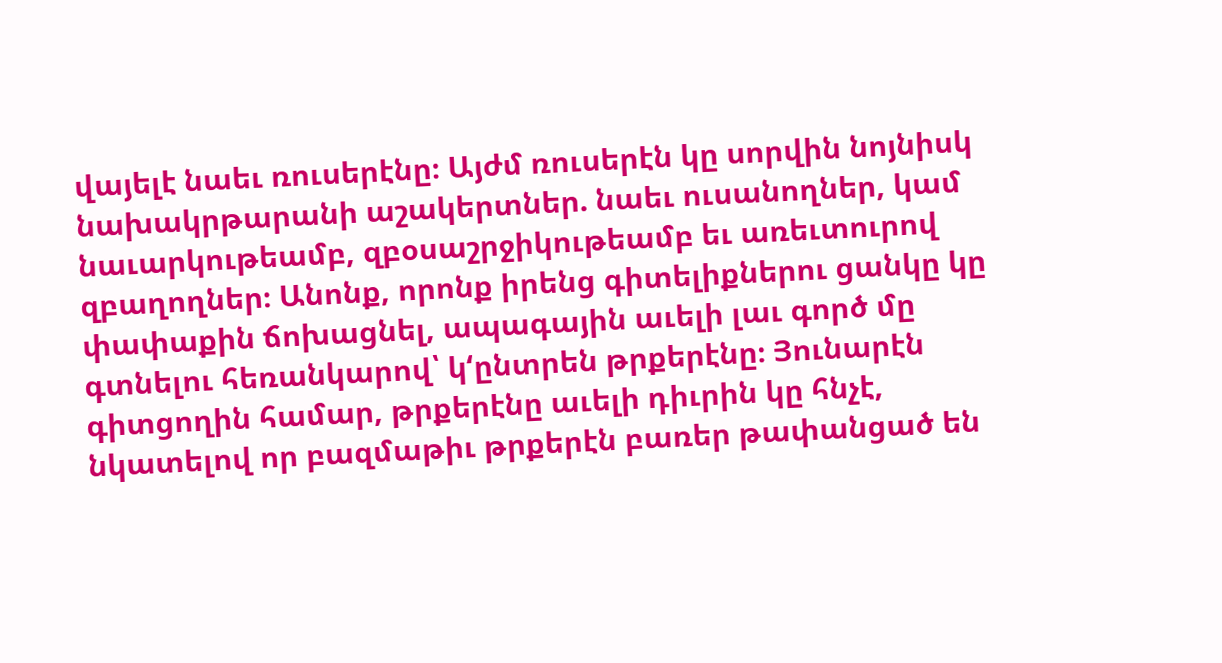վայելէ նաեւ ռուսերէնը։ Այժմ ռուսերէն կը սորվին նոյնիսկ նախակրթարանի աշակերտներ. նաեւ ուսանողներ, կամ նաւարկութեամբ, զբօսաշրջիկութեամբ եւ առեւտուրով զբաղողներ։ Անոնք, որոնք իրենց գիտելիքներու ցանկը կը փափաքին ճոխացնել, ապագային աւելի լաւ գործ մը գտնելու հեռանկարով՝ կ‘ընտրեն թրքերէնը։ Յունարէն գիտցողին համար, թրքերէնը աւելի դիւրին կը հնչէ, նկատելով որ բազմաթիւ թրքերէն բառեր թափանցած են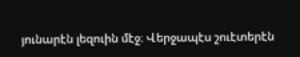յունարէն լեզուին մէջ։ Վերջապէս շուէտերէն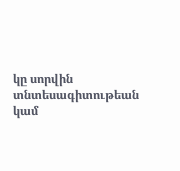կը սորվին տնտեսագիտութեան կամ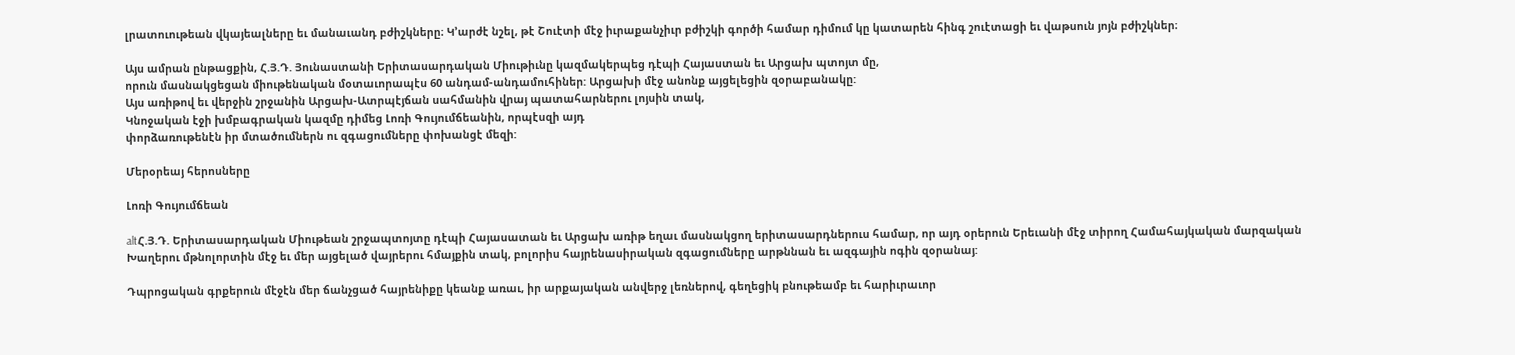լրատուութեան վկայեալները եւ մանաւանդ բժիշկները։ Կ’արժէ նշել, թէ Շուէտի մէջ իւրաքանչիւր բժիշկի գործի համար դիմում կը կատարեն հինգ շուէտացի եւ վաթսուն յոյն բժիշկներ։

Այս ամրան ընթացքին, Հ.Յ.Դ. Յունաստանի Երիտասարդական Միութիւնը կազմակերպեց դէպի Հայաստան եւ Արցախ պտոյտ մը,
որուն մասնակցեցան միութենական մօտաւորապէս 60 անդամ-անդամուհիներ: Արցախի մէջ անոնք այցելեցին զօրաբանակը:
Այս առիթով եւ վերջին շրջանին Արցախ-Ատրպէյճան սահմանին վրայ պատահարներու լոյսին տակ,
Կնոջական էջի խմբագրական կազմը դիմեց Լոռի Գույումճեանին, որպէսզի այդ
փորձառութենէն իր մտածումներն ու զգացումները փոխանցէ մեզի:

Մերօրեայ հերոսները

Լոռի Գույումճեան

altՀ.Յ.Դ. Երիտասարդական Միութեան շրջապտոյտը դէպի Հայասատան եւ Արցախ առիթ եղաւ մասնակցող երիտասարդներուս համար, որ այդ օրերուն Երեւանի մէջ տիրող Համահայկական մարզական Խաղերու մթնոլորտին մէջ եւ մեր այցելած վայրերու հմայքին տակ, բոլորիս հայրենասիրական զգացումները արթննան եւ ազգային ոգին զօրանայ:

Դպրոցական գրքերուն մէջէն մեր ճանչցած հայրենիքը կեանք առաւ, իր արքայական անվերջ լեռներով, գեղեցիկ բնութեամբ եւ հարիւրաւոր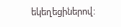եկեղեցիներով: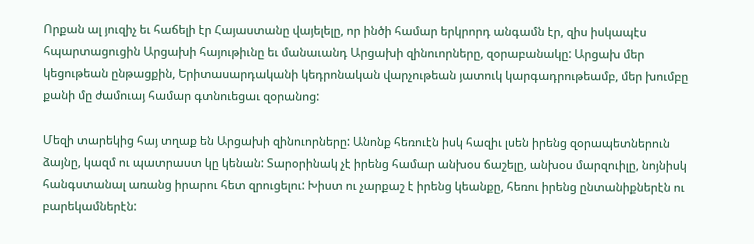Որքան ալ յուզիչ եւ հաճելի էր Հայաստանը վայելելը, որ ինծի համար երկրորդ անգամն էր, զիս իսկապէս հպարտացուցին Արցախի հայութիւնը եւ մանաւանդ Արցախի զինուորները, զօրաբանակը: Արցախ մեր կեցութեան ընթացքին, Երիտասարդականի կեդրոնական վարչութեան յատուկ կարգադրութեամբ, մեր խումբը քանի մը ժամուայ համար գտնուեցաւ զօրանոց:

Մեզի տարեկից հայ տղաք են Արցախի զինուորները: Անոնք հեռուէն իսկ հազիւ լսեն իրենց զօրապետներուն ձայնը, կազմ ու պատրաստ կը կենան: Տարօրինակ չէ իրենց համար անխօս ճաշելը, անխօս մարզուիլը, նոյնիսկ հանգստանալ առանց իրարու հետ զրուցելու: Խիստ ու չարքաշ է իրենց կեանքը, հեռու իրենց ընտանիքներէն ու բարեկամներէն: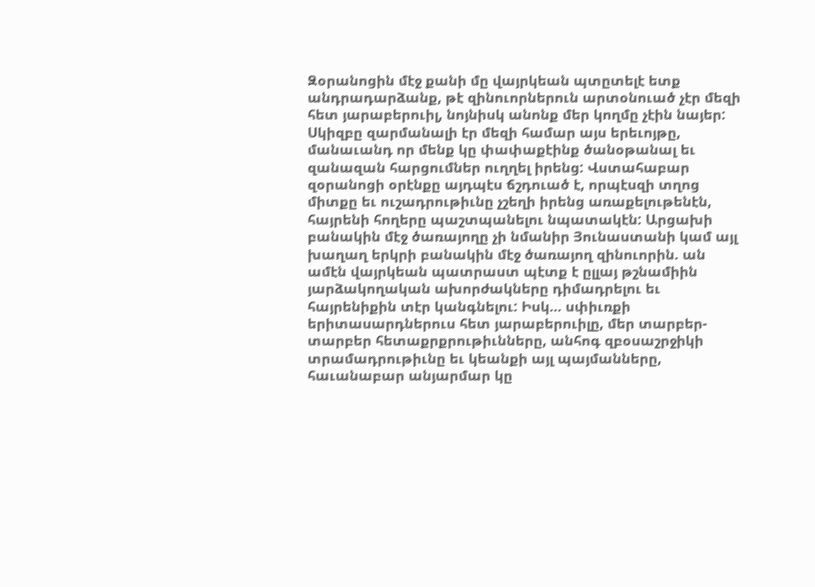Զօրանոցին մէջ քանի մը վայրկեան պտըտելէ ետք անդրադարձանք, թէ զինուորներուն արտօնուած չէր մեզի հետ յարաբերուիլ, նոյնիսկ անոնք մեր կողմը չէին նայեր: Սկիզբը զարմանալի էր մեզի համար այս երեւոյթը, մանաւանդ որ մենք կը փափաքէինք ծանօթանալ եւ զանազան հարցումներ ուղղել իրենց: Վստահաբար զօրանոցի օրէնքը այդպէս ճշդուած է, որպէսզի տղոց միտքը եւ ուշադրութիւնը չշեղի իրենց առաքելութենէն, հայրենի հողերը պաշտպանելու նպատակէն: Արցախի բանակին մէջ ծառայողը չի նմանիր Յունաստանի կամ այլ խաղաղ երկրի բանակին մէջ ծառայող զինուորին. ան ամէն վայրկեան պատրաստ պէտք է ըլլայ թշնամիին յարձակողական ախորժակները դիմադրելու եւ հայրենիքին տէր կանգնելու: Իսկ... սփիւռքի երիտասարդներուս հետ յարաբերուիլը, մեր տարբեր-տարբեր հետաքրքրութիւնները, անհոգ զբօսաշրջիկի տրամադրութիւնը եւ կեանքի այլ պայմանները, հաւանաբար անյարմար կը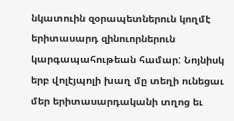նկատուին զօրապետներուն կողմէ երիտասարդ զինուորներուն կարգապահութեան համար: Նոյնիսկ երբ վոլէյպոլի խաղ մը տեղի ունեցաւ մեր երիտասարդականի տղոց եւ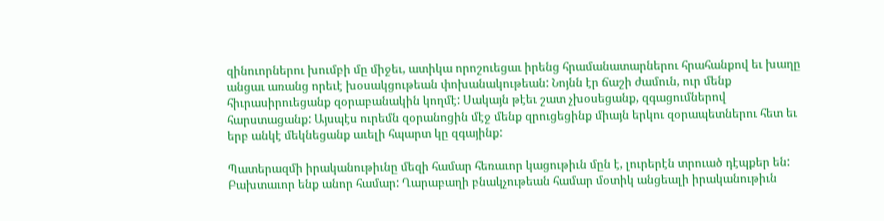զինուորներու խումբի մը միջեւ, ատիկա որոշուեցաւ իրենց հրամանատարներու հրահանքով եւ խաղը անցաւ առանց որեւէ խօսակցութեան փոխանակութեան: Նոյնն էր ճաշի ժամուն, ուր մենք հիւրասիրուեցանք զօրաբանակին կողմէ: Սակայն թէեւ շատ չխօսեցանք, զգացումներով հարստացանք: Այսպէս ուրեմն զօրանոցին մէջ մենք զրուցեցինք միայն երկու զօրապետներու հետ եւ երբ անկէ մեկնեցանք աւելի հպարտ կը զգայինք:

Պատերազմի իրականութիւնը մեզի համար հեռաւոր կացութիւն մըն է, լուրերէն տրուած դէպքեր են: Բախտաւոր ենք անոր համար: Ղարաբաղի բնակչութեան համար մօտիկ անցեալի իրականութիւն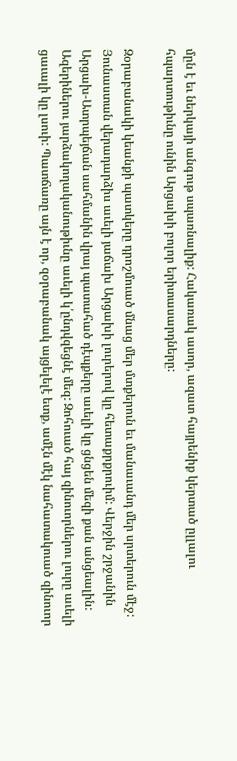մըն է եւ ներկայի անգութ սպառնալիք: Հակառակ ասոր, ազատ հայրենիք կերտած ըլլալու հպարտութիւնը ունին Արցախի բոլոր երիտասարդները:

Զօրաբանակի կեանքի պատկերը դրոշմուած մնաց մեր մտքերուն եւ մանաւանդ մեր սրտերուն մէջ: Յունաստան վերադարձիս աւելի յաճախ Արցախի լուրերով կը հետաքրքրուիմ: Վերջին շրջանին Արցախ-Ատրպեյճան սահմանին վրայ պատահած դէպքերը աւելի կը ցնցեն մեզի քան անցեալին: Ազերիներու յարձակողականութիւնը աւելի կ՛ընդվզեցնէ մեզ: Զոհուած հայ զինուորներու լուրը աւելի ցաւալի կը լսուի: Պատճառը այն է որ, զօրաբանակ այցելելէ ետք, ամէն մէկ նահատակուած զինուոր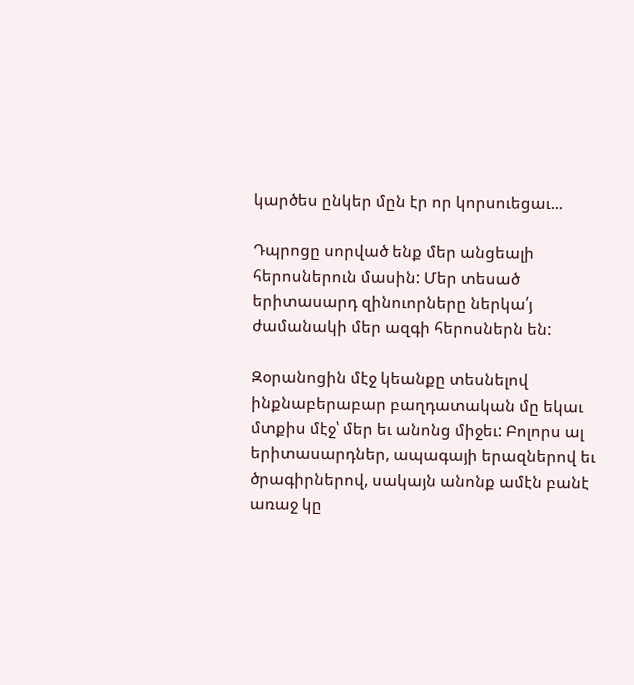կարծես ընկեր մըն էր որ կորսուեցաւ...

Դպրոցը սորված ենք մեր անցեալի հերոսներուն մասին: Մեր տեսած երիտասարդ զինուորները ներկա՛յ ժամանակի մեր ազգի հերոսներն են:

Զօրանոցին մէջ կեանքը տեսնելով ինքնաբերաբար բաղդատական մը եկաւ մտքիս մէջ՝ մեր եւ անոնց միջեւ: Բոլորս ալ երիտասարդներ, ապագայի երազներով եւ ծրագիրներով, սակայն անոնք ամէն բանէ առաջ կը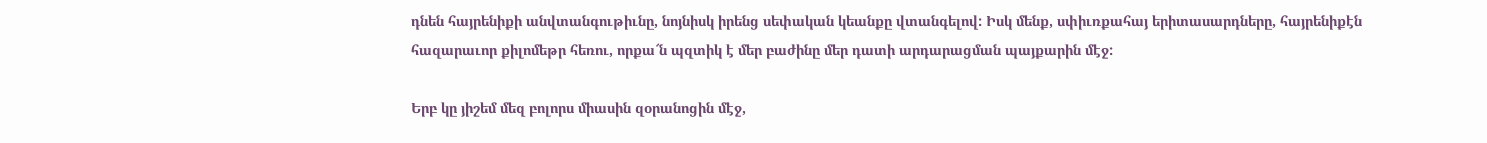դնեն հայրենիքի անվտանգութիւնը, նոյնիսկ իրենց սեփական կեանքը վտանգելով: Իսկ մենք, սփիւռքահայ երիտասարդները, հայրենիքէն հազարաւոր քիլոմեթր հեռու, որքա՜ն պզտիկ է մեր բաժինը մեր դատի արդարացման պայքարին մէջ:

Երբ կը յիշեմ մեզ բոլորս միասին զօրանոցին մէջ,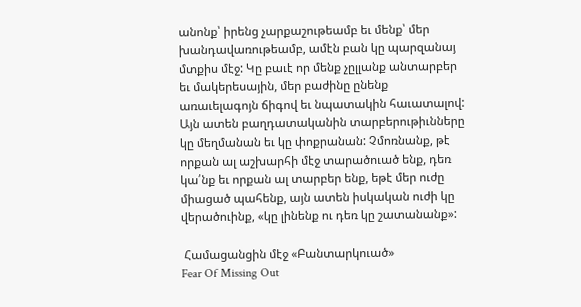անոնք՝ իրենց չարքաշութեամբ եւ մենք՝ մեր խանդավառութեամբ, ամէն բան կը պարզանայ մտքիս մէջ: Կը բաւէ որ մենք չըլլանք անտարբեր եւ մակերեսային, մեր բաժինը ընենք առաւելագոյն ճիգով եւ նպատակին հաւատալով: Այն ատեն բաղդատականին տարբերութիւնները կը մեղմանան եւ կը փոքրանան: Չմոռնանք, թէ որքան ալ աշխարհի մէջ տարածուած ենք, դեռ կա՛նք եւ որքան ալ տարբեր ենք, եթէ մեր ուժը միացած պահենք, այն ատեն իսկական ուժի կը վերածուինք, «կը լինենք ու դեռ կը շատանանք»:

 Համացանցին մէջ «Բանտարկուած»
Fear Of Missing Out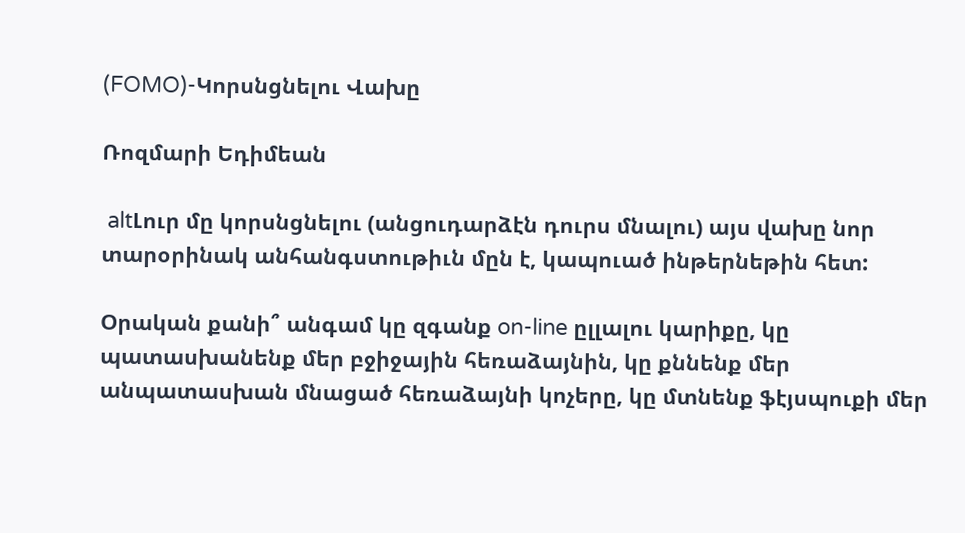(FOMO)-Կորսնցնելու Վախը

Ռոզմարի Եդիմեան

 altԼուր մը կորսնցնելու (անցուդարձէն դուրս մնալու) այս վախը նոր տարօրինակ անհանգստութիւն մըն է, կապուած ինթերնեթին հետ:

Օրական քանի՞ անգամ կը զգանք on-line ըլլալու կարիքը, կը պատասխանենք մեր բջիջային հեռաձայնին, կը քննենք մեր անպատասխան մնացած հեռաձայնի կոչերը, կը մտնենք ֆէյսպուքի մեր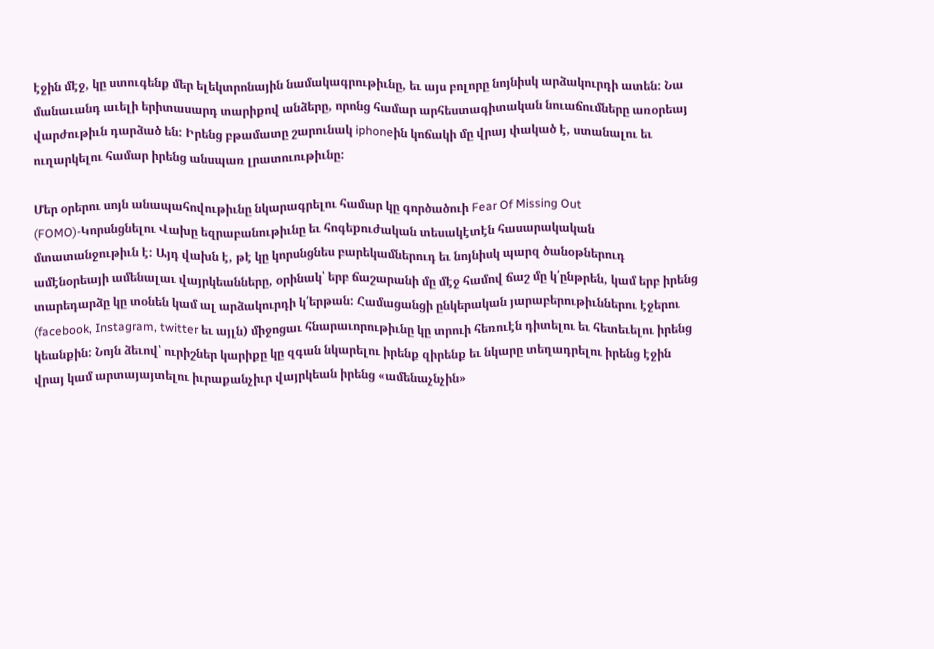էջին մէջ, կը ստուգենք մեր ելեկտրոնային նամակագրութիւնը, եւ այս բոլորը նոյնիսկ արձակուրդի ատեն: Նա մանաւանդ աւելի երիտասարդ տարիքով անձերը, որոնց համար արհեստագիտական նուաճումները առօրեայ վարժութիւն դարձած են: Իրենց բթամատը շարունակ iphoneին կոճակի մը վրայ փակած է, ստանալու եւ ուղարկելու համար իրենց անսպառ լրատուութիւնը:

Մեր օրերու սոյն անապահովութիւնը նկարագրելու համար կը գործածուի Fear Of Missing Out (FOMO)-Կորսնցնելու Վախը եզրաբանութիւնը եւ հոգեpուժական տեսակէտէն հասարակական մտատանջութիւն է: Այդ վախն է, թէ կը կորսնցնես բարեկամներուդ եւ նոյնիսկ պարզ ծանօթներուդ ամէնօրեայի ամենալաւ վայրկեանները, օրինակ՝ երբ ճաշարանի մը մէջ համով ճաշ մը կ՛ընթրեն, կամ երբ իրենց տարեդարձը կը տօնեն կամ ալ արձակուրդի կ՛երթան: Համացանցի ընկերական յարաբերութիւններու էջերու (facebook, Instagram, twitter եւ այլն) միջոցաւ հնարաւորութիւնը կը տրուի հեռուէն դիտելու եւ հետեւելու իրենց կեանքին: Նոյն ձեւով՝ ուրիշներ կարիքը կը զգան նկարելու իրենք զիրենք եւ նկարը տեղադրելու իրենց էջին վրայ կամ արտայայտելու իւրաքանչիւր վայրկեան իրենց «ամենաչնչին»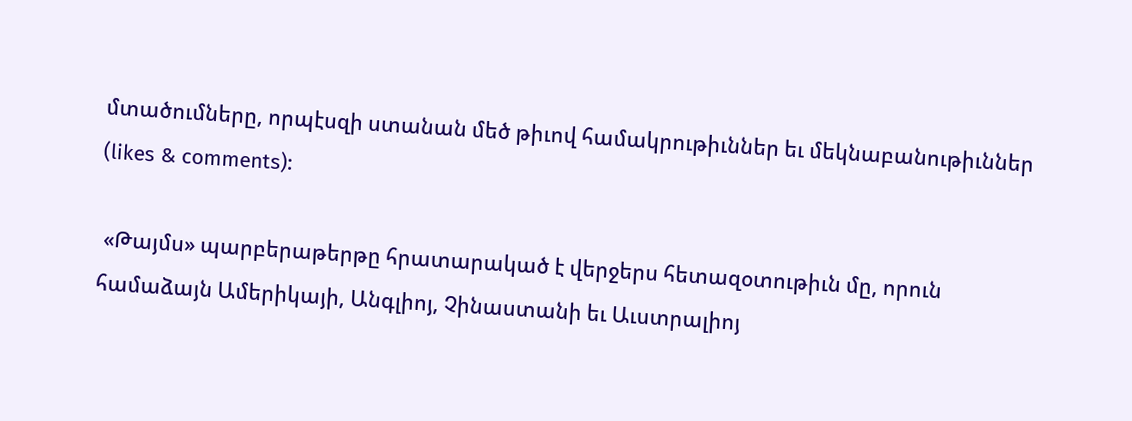մտածումները, որպէսզի ստանան մեծ թիւով համակրութիւններ եւ մեկնաբանութիւններ (likes & comments):

 «Թայմս» պարբերաթերթը հրատարակած է վերջերս հետազօտութիւն մը, որուն համաձայն Ամերիկայի, Անգլիոյ, Չինաստանի եւ Աւստրալիոյ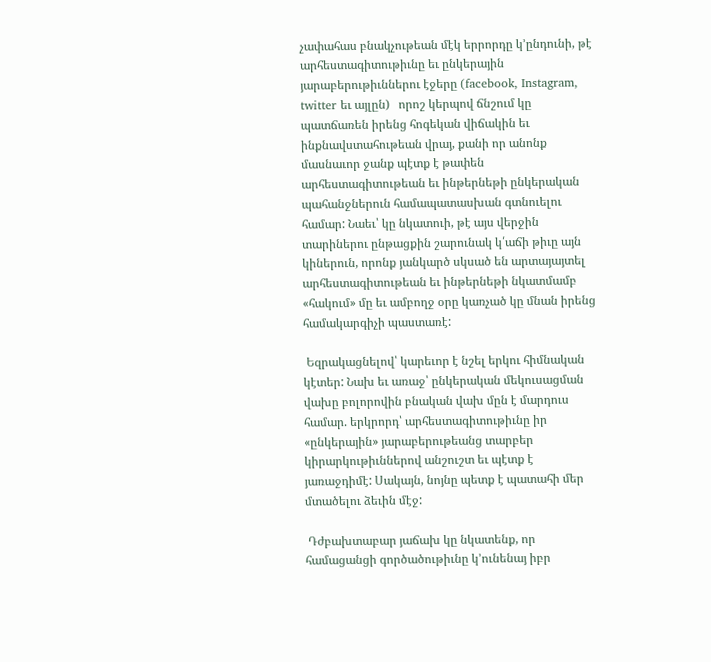չափահաս բնակչութեան մէկ երրորդը կ’ընդունի, թէ արհեստագիտութիւնը եւ ընկերային յարաբերութիւններու էջերը (facebook, Instagram, twitter եւ այլըն)   որոշ կերպով ճնշում կը պատճառեն իրենց հոգեկան վիճակին եւ ինքնավստահութեան վրայ, քանի որ անոնք մասնաւոր ջանք պէտք է թափեն արհեստագիտութեան եւ ինթերնեթի ընկերական պահանջներուն համապատասխան գտնուելու համար: Նաեւ՝ կը նկատուի, թէ այս վերջին տարիներու ընթացքին շարունակ կ՛աճի թիւը այն կիներուն, որոնք յանկարծ սկսած են արտայայտել արհեստագիտութեան եւ ինթերնեթի նկատմամբ «հակում» մը եւ ամբողջ օրը կառչած կը մնան իրենց համակարգիչի պաստառէ:

 Եզրակացնելով՝ կարեւոր է նշել երկու հիմնական կէտեր: Նախ եւ առաջ՝ ընկերական մեկուսացման վախը բոլորովին բնական վախ մըն է մարդուս համար. երկրորդ՝ արհեստագիտութիւնը իր «ընկերային» յարաբերութեանց տարբեր կիրարկութիւններով անշուշտ եւ պէտք է յառաջդիմէ: Սակայն, նոյնը պետք է պատահի մեր մտածելու ձեւին մէջ:

 Դժբախտաբար յաճախ կը նկատենք, որ համացանցի գործածութիւնը կ’ունենայ իբր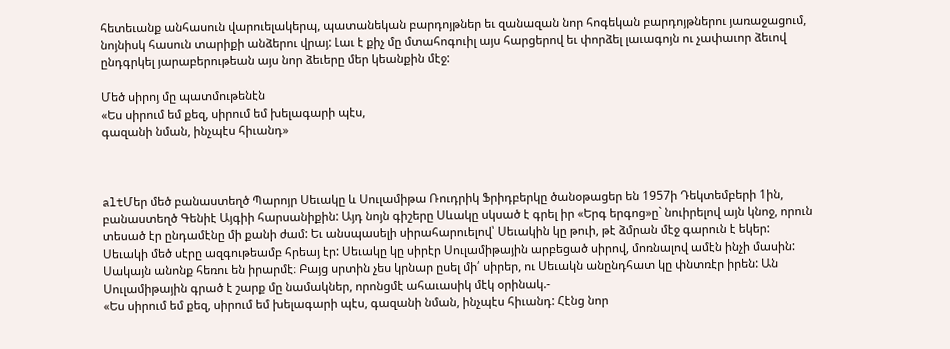հետեւանք անհասուն վարուելակերպ, պատանեկան բարդոյթներ եւ զանազան նոր հոգեկան բարդոյթներու յառաջացում, նոյնիսկ հասուն տարիքի անձերու վրայ: Լաւ է քիչ մը մտահոգուիլ այս հարցերով եւ փորձել լաւագոյն ու չափաւոր ձեւով ընդգրկել յարաբերութեան այս նոր ձեւերը մեր կեանքին մէջ:

Մեծ սիրոյ մը պատմութենէն
«Ես սիրում եմ քեզ, սիրում եմ խելագարի պէս,
գազանի նման, ինչպէս հիւանդ»



altՄեր մեծ բանաստեղծ Պարոյր Սեւակը և Սուլամիթա Ռուդրիկ Ֆրիդբերկը ծանօթացեր են 1957ի Դեկտեմբերի 1ին, բանաստեղծ Գենիէ Այգիի հարսանիքին: Այդ նոյն գիշերը Սևակը սկսած է գրել իր «Երգ երգոց»ը` նուիրելով այն կնոջ, որուն տեսած էր ընդամէնը մի քանի ժամ: Եւ անսպասելի սիրահարուելով՝ Սեւակին կը թուի, թէ ձմրան մէջ գարուն է եկեր: Սեւակի մեծ սէրը ազգութեամբ հրեայ էր: Սեւակը կը սիրէր Սուլամիթային արբեցած սիրով, մոռնալով ամէն ինչի մասին: Սակայն անոնք հեռու են իրարմէ։ Բայց սրտին չես կրնար ըսել մի՛ սիրեր, ու Սեւակն անընդհատ կը փնտռէր իրեն: Ան Սուլամիթային գրած է շարք մը նամակներ, որոնցմէ ահաւասիկ մէկ օրինակ.-
«Ես սիրում եմ քեզ, սիրում եմ խելագարի պէս, գազանի նման, ինչպէս հիւանդ: Հէնց նոր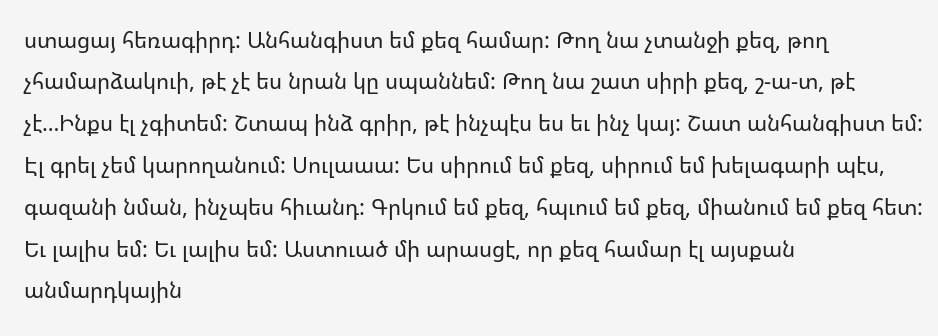ստացայ հեռագիրդ: Անհանգիստ եմ քեզ համար: Թող նա չտանջի քեզ, թող չհամարձակուի, թէ չէ ես նրան կը սպաննեմ: Թող նա շատ սիրի քեզ, շ-ա-տ, թէ չէ…Ինքս էլ չգիտեմ: Շտապ ինձ գրիր, թէ ինչպէս ես եւ ինչ կայ: Շատ անհանգիստ եմ: Էլ գրել չեմ կարողանում: Սուլաաա: Ես սիրում եմ քեզ, սիրում եմ խելագարի պէս, գազանի նման, ինչպես հիւանդ: Գրկում եմ քեզ, հպւում եմ քեզ, միանում եմ քեզ հետ: Եւ լալիս եմ: Եւ լալիս եմ: Աստուած մի արասցէ, որ քեզ համար էլ այսքան անմարդկային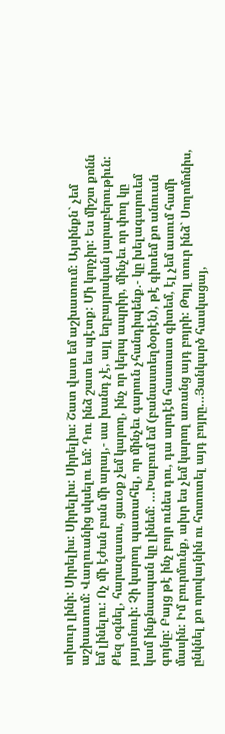տխուր լինի: Սիրելիս: Սիրելիս: Սիրելիս: Շատ վատ եմ աշխատում: Այսինքն` չեմ աշխատում: Վաղուանից սկսելու եմ: Դու ինձ շատ ես պէտք: Մի կորչիր: Ես միշտ քոնն եմ լինելու: Ոչ մի էժան բան մի արայ,- սա խանդ չէ, այլ եղբայրական յարաբերութիւն: Քեզ օգնել, հարազատս, ցաւօք չեմ կարող, ինչ որ կերպ ապրիր, մինչեւ որ փող կը յայտնուի: Չի կարող պատահել, որ մինչեւ գարուն չհանդիպենք.- կը խելագարուեմ կամ ինքնասպան կը լինեմ: …Խաբում եմ (բանաստեղծօրէն), թէ գիտեմ քո անուան գոյնը: Բայց թէ ինչ բոյր ունես դու, դա արդէն հաստատ գիտեմ, էլ չեմ ասում համի մասին: Իմ բուրմունք, ախր ես չեմ կարող առանց այդ բոյրի: Թոյլ տուր ինձ` Սողոմոնիս, ընկնել քո որովայնին ու հոտոտել այդ բոյրը…Յանկարծ հասկացայ,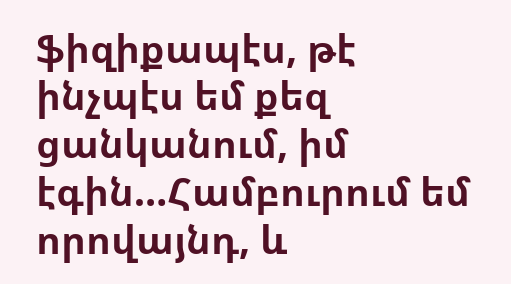ֆիզիքապէս, թէ ինչպէս եմ քեզ ցանկանում, իմ էգին…Համբուրում եմ որովայնդ, և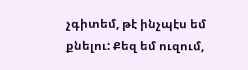չգիտեմ, թէ ինչպէս եմ քնելու: Քեզ եմ ուզում,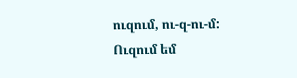ուզում, ու-զ-ու-մ: Ուզում եմ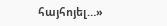հայհոյել…»